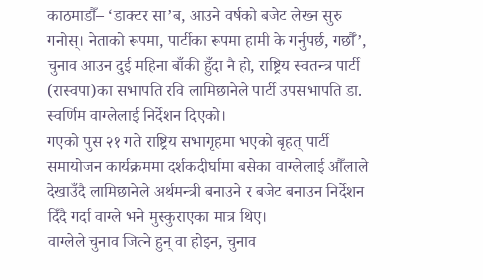काठमाडौँ– ‘डाक्टर सा’ब, आउने वर्षको बजेट लेख्न सुरु गनोस्। नेताको रूपमा, पार्टीका रूपमा हामी के गर्नुपर्छ, गर्छौँ’, चुनाव आउन दुई महिना बाँकी हुँदा नै हो, राष्ट्रिय स्वतन्त्र पार्टी (रास्वपा)का सभापति रवि लामिछानेले पार्टी उपसभापति डा. स्वर्णिम वाग्लेलाई निर्देशन दिएको।
गएको पुस २१ गते राष्ट्रिय सभागृहमा भएको बृहत् पार्टी समायोजन कार्यक्रममा दर्शकदीर्घामा बसेका वाग्लेलाई औँलाले देखाउँदै लामिछानेले अर्थमन्त्री बनाउने र बजेट बनाउन निर्देशन दिँदै गर्दा वाग्ले भने मुस्कुराएका मात्र थिए।
वाग्लेले चुनाव जित्ने हुन् वा होइन, चुनाव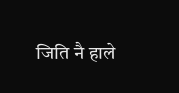जिति नै हाले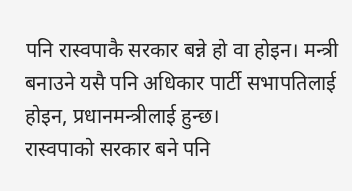पनि रास्वपाकै सरकार बन्ने हो वा होइन। मन्त्री बनाउने यसै पनि अधिकार पार्टी सभापतिलाई होइन, प्रधानमन्त्रीलाई हुन्छ।
रास्वपाको सरकार बने पनि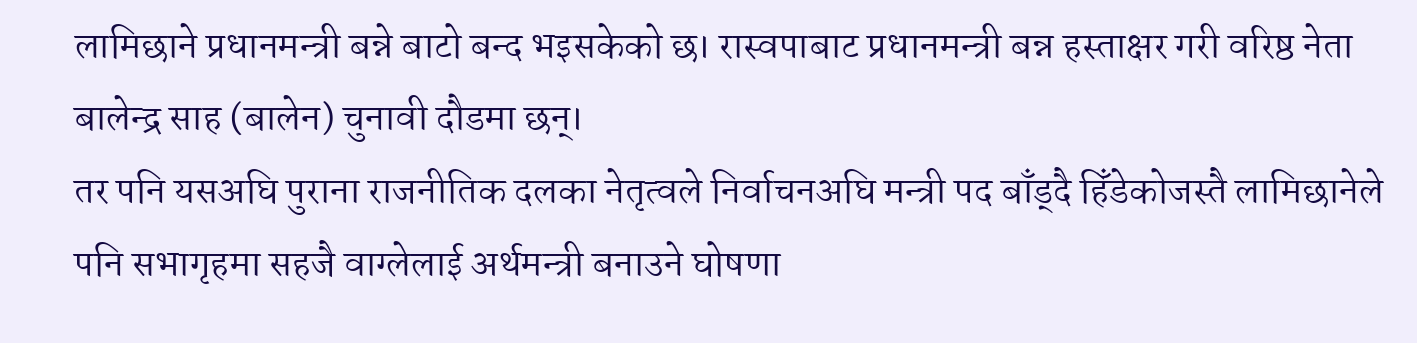लामिछाने प्रधानमन्त्री बन्ने बाटो बन्द भइसकेको छ। रास्वपाबाट प्रधानमन्त्री बन्न हस्ताक्षर गरी वरिष्ठ नेता बालेन्द्र साह (बालेन) चुनावी दौडमा छन्।
तर पनि यसअघि पुराना राजनीतिक दलका नेतृत्वले निर्वाचनअघि मन्त्री पद बाँड्दै हिँडेकोजस्तै लामिछानेले पनि सभागृहमा सहजै वाग्लेलाई अर्थमन्त्री बनाउने घोषणा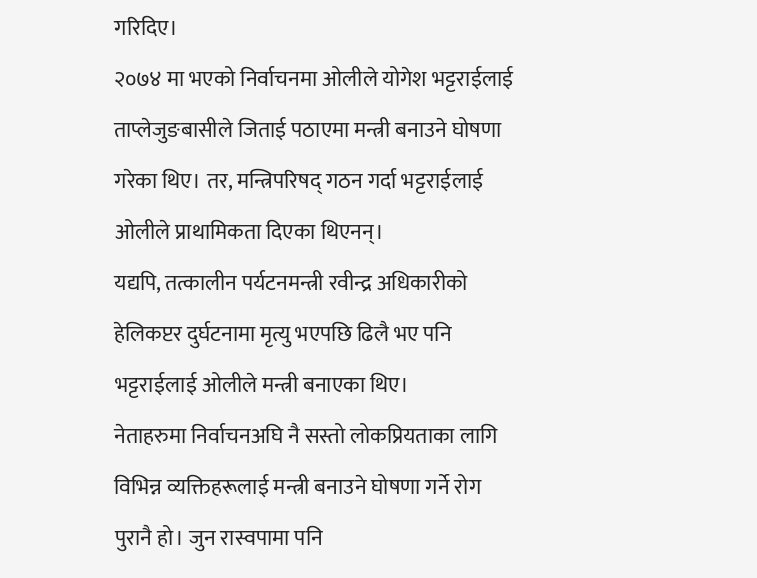गरिदिए।
२०७४ मा भएको निर्वाचनमा ओलीले योगेश भट्टराईलाई ताप्लेजुङबासीले जिताई पठाएमा मन्त्री बनाउने घोषणा गरेका थिए। तर, मन्त्रिपरिषद् गठन गर्दा भट्टराईलाई ओलीले प्राथामिकता दिएका थिएनन्।
यद्यपि, तत्कालीन पर्यटनमन्त्री रवीन्द्र अधिकारीको हेलिकप्टर दुर्घटनामा मृत्यु भएपछि ढिलै भए पनि भट्टराईलाई ओलीले मन्त्री बनाएका थिए।
नेताहरुमा निर्वाचनअघि नै सस्तो लोकप्रियताका लागि विभिन्न व्यक्तिहरूलाई मन्त्री बनाउने घोषणा गर्ने रोग पुरानै हो। जुन रास्वपामा पनि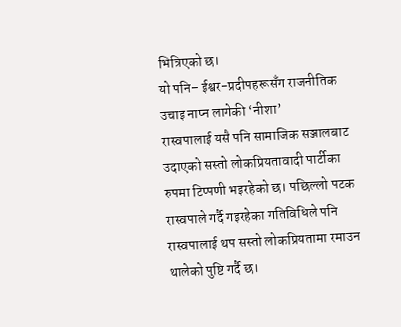भित्रिएको छ।
यो पनि– ईश्वर-प्रदीपहरूसँग राजनीतिक उचाइ नाप्न लागेकी ‘नीशा’
रास्वपालाई यसै पनि सामाजिक सञ्जालबाट उदाएको सस्तो लोकप्रियतावादी पार्टीका रुपमा टिप्पणी भइरहेको छ। पछिल्लो पटक रास्वपाले गर्दै गइरहेका गतिविधिले पनि रास्वपालाई थप सस्तो लोकप्रियतामा रमाउन थालेको पुष्टि गर्दै छ।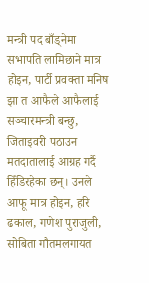मन्त्री पद बाँड्नेमा सभापति लामिछाने मात्र होइन, पार्टी प्रवक्ता मनिष झा त आफैले आफैलाई सञ्चारमन्त्री बन्छु, जिताइवरी पठाउन मतदातालाई आग्रह गर्दै हिँडिरहेका छन्। उनले आफू मात्र होइन, हरि ढकाल, गणेश पुराजुली, सोबिता गौतमलगायत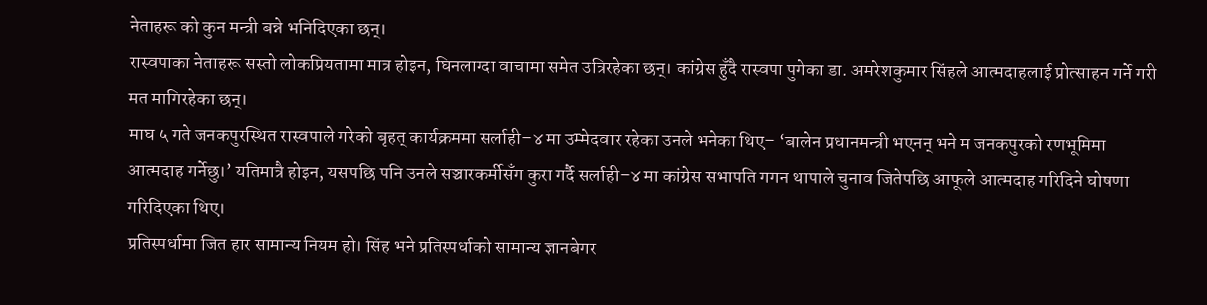नेताहरू को कुन मन्त्री बन्ने भनिदिएका छन्।
रास्वपाका नेताहरू सस्तो लोकप्रियतामा मात्र होइन, घिनलाग्दा वाचामा समेत उत्रिरहेका छन्। कांग्रेस हुँदै रास्वपा पुगेका डा. अमरेशकुमार सिंहले आत्मदाहलाई प्रोत्साहन गर्ने गरी मत मागिरहेका छन्।
माघ ५ गते जनकपुरस्थित रास्वपाले गरेको बृहत् कार्यक्रममा सर्लाही–४ मा उम्मेदवार रहेका उनले भनेका थिए– ‘बालेन प्रधानमन्त्री भएनन् भने म जनकपुरको रणभूमिमा आत्मदाह गर्नेछु।’ यतिमात्रै होइन, यसपछि पनि उनले सञ्चारकर्मीसँग कुरा गर्दै सर्लाही–४ मा कांग्रेस सभापति गगन थापाले चुनाव जितेपछि आफूले आत्मदाह गरिदिने घोषणा गरिदिएका थिए।
प्रतिस्पर्धामा जित हार सामान्य नियम हो। सिंह भने प्रतिस्पर्धाको सामान्य ज्ञानबेगर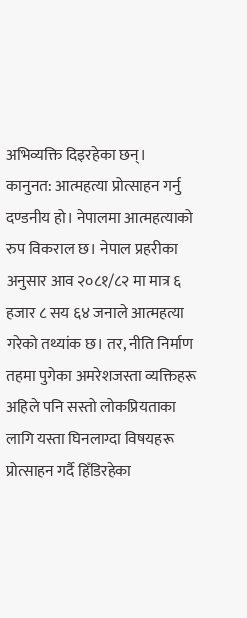अभिव्यक्ति दिइरहेका छन्।
कानुनत: आत्महत्या प्रोत्साहन गर्नु दण्डनीय हो। नेपालमा आत्महत्याको रुप विकराल छ। नेपाल प्रहरीका अनुसार आव २०८१/८२ मा मात्र ६ हजार ८ सय ६४ जनाले आत्महत्या गरेको तथ्यांक छ। तर, नीति निर्माण तहमा पुगेका अमरेशजस्ता व्यक्तिहरू अहिले पनि सस्तो लोकप्रियताका लागि यस्ता घिनलाग्दा विषयहरू प्रोत्साहन गर्दै हिँडिरहेका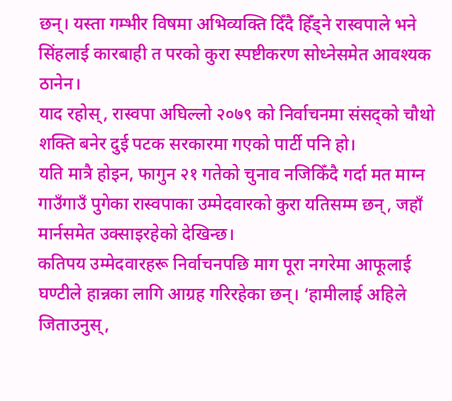छन्। यस्ता गम्भीर विषमा अभिव्यक्ति दिँदै हिँड्ने रास्वपाले भने सिंहलाई कारबाही त परको कुरा स्पष्टीकरण सोध्नेसमेत आवश्यक ठानेन।
याद रहोस्, रास्वपा अघिल्लो २०७९ को निर्वाचनमा संसद्को चौथो शक्ति बनेर दुई पटक सरकारमा गएको पार्टी पनि हो।
यति मात्रै होइन, फागुन २१ गतेको चुनाव नजिकिँदै गर्दा मत माग्न गाउँगाउँ पुगेका रास्वपाका उम्मेदवारको कुरा यतिसम्म छन्, जहाँ मार्नसमेत उक्साइरहेको देखिन्छ।
कतिपय उम्मेदवारहरू निर्वाचनपछि माग पूरा नगरेमा आफूलाई घण्टीले हान्नका लागि आग्रह गरिरहेका छन्। ‘हामीलाई अहिले जिताउनुस्,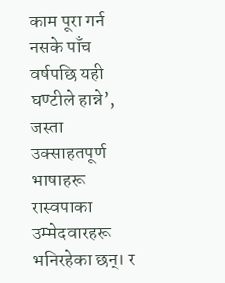काम पूरा गर्न नसके पाँच वर्षपछि यही घण्टीले हान्ने’, जस्ता उक्साहतपूर्ण भाषाहरू रास्वपाका उम्मेदवारहरू भनिरहेका छन्। र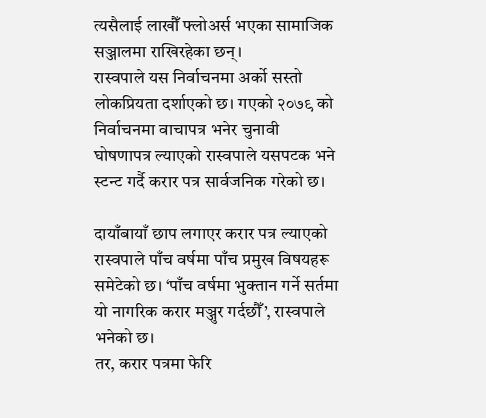त्यसैलाई लाखौँ फ्लोअर्स भएका सामाजिक सञ्जालमा राखिरहेका छन्।
रास्वपाले यस निर्वाचनमा अर्को सस्तो लोकप्रियता दर्शाएको छ। गएको २०७९ को निर्वाचनमा वाचापत्र भनेर चुनावी घोषणापत्र ल्याएको रास्वपाले यसपटक भने स्टन्ट गर्दै करार पत्र सार्वजनिक गरेको छ।

दायाँबायाँ छाप लगाएर करार पत्र ल्याएको रास्वपाले पाँच वर्षमा पाँच प्रमुख विषयहरू समेटेको छ। ‘पाँच वर्षमा भुक्तान गर्ने सर्तमा यो नागरिक करार मञ्जुर गर्दछौँ’, रास्वपाले भनेको छ।
तर, करार पत्रमा फेरि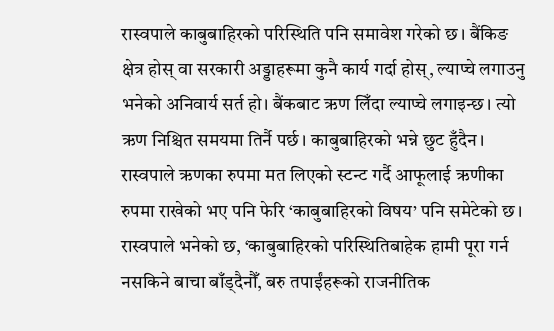रास्वपाले काबुबाहिरको परिस्थिति पनि समावेश गरेको छ। बैंकिङ क्षेत्र होस् वा सरकारी अड्डाहरूमा कुनै कार्य गर्दा होस्, ल्याप्चे लगाउनु भनेको अनिवार्य सर्त हो। बैंकबाट ऋण लिँदा ल्याप्चे लगाइन्छ। त्यो ऋण निश्चित समयमा तिर्नै पर्छ। काबुबाहिरको भन्ने छुट हुँदैन।
रास्वपाले ऋणका रुपमा मत लिएको स्टन्ट गर्दै आफूलाई ऋणीका रुपमा राखेको भए पनि फेरि ‘काबुबाहिरको विषय’ पनि समेटेको छ। रास्वपाले भनेको छ, ‘काबुबाहिरको परिस्थितिबाहेक हामी पूरा गर्न नसकिने बाचा बाँड्दैनौँ, बरु तपाईंहरूको राजनीतिक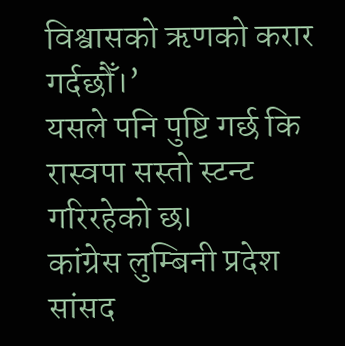विश्वासको ऋणको करार गर्दछौँ।’
यसले पनि पुष्टि गर्छ कि रास्वपा सस्तो स्टन्ट गरिरहेको छ।
कांग्रेस लुम्बिनी प्रदेश सांसद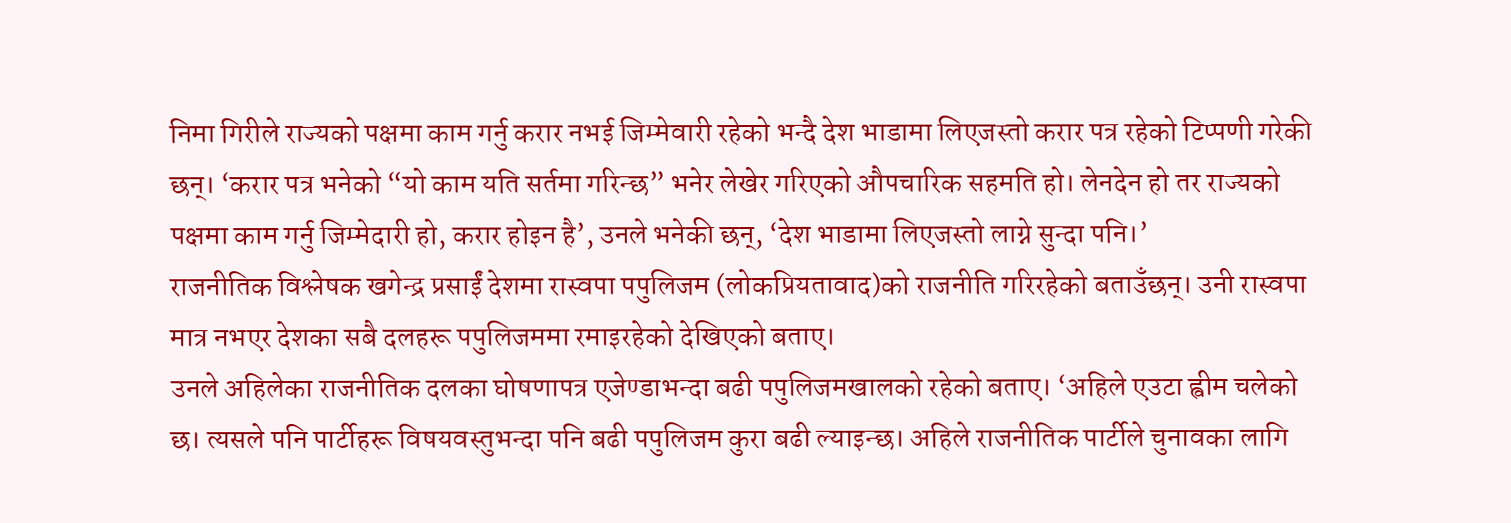निमा गिरीले राज्यको पक्षमा काम गर्नु करार नभई जिम्मेवारी रहेको भन्दै देश भाडामा लिएजस्तो करार पत्र रहेको टिप्पणी गरेकी छन्। ‘करार पत्र भनेको “यो काम यति सर्तमा गरिन्छ” भनेर लेखेर गरिएको औपचारिक सहमति हो। लेनदेन हो तर राज्यको पक्षमा काम गर्नु जिम्मेदारी हो, करार होइन है’, उनले भनेकी छन्, ‘देश भाडामा लिएजस्तो लाग्ने सुन्दा पनि।’
राजनीतिक विश्लेषक खगेन्द्र प्रसाईं देशमा रास्वपा पपुलिजम (लोकप्रियतावाद)को राजनीति गरिरहेको बताउँछन्। उनी रास्वपा मात्र नभएर देशका सबै दलहरू पपुलिजममा रमाइरहेको देखिएको बताए।
उनले अहिलेका राजनीतिक दलका घोषणापत्र एजेण्डाभन्दा बढी पपुलिजमखालको रहेको बताए। ‘अहिले एउटा ह्वीम चलेको छ। त्यसले पनि पार्टीहरू विषयवस्तुभन्दा पनि बढी पपुलिजम कुरा बढी ल्याइन्छ। अहिले राजनीतिक पार्टीले चुनावका लागि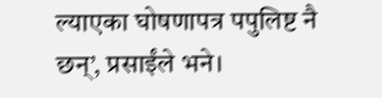ल्याएका घोषणापत्र पपुलिष्ट नै छन्’, प्रसाईंले भने।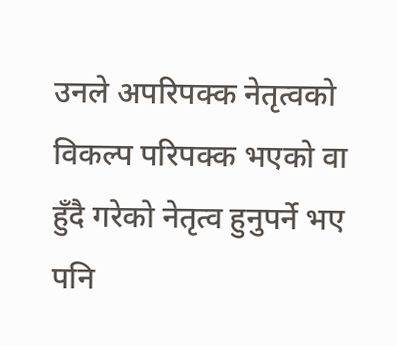उनले अपरिपक्क नेतृत्वको विकल्प परिपक्क भएको वा हुँदै गरेको नेतृत्व हुनुपर्ने भए पनि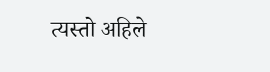त्यस्तो अहिले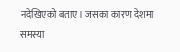नदेखिएको बताए। जसका कारण देशमा समस्या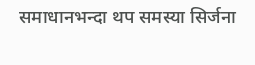समाधानभन्दा थप समस्या सिर्जना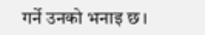गर्ने उनको भनाइ छ।